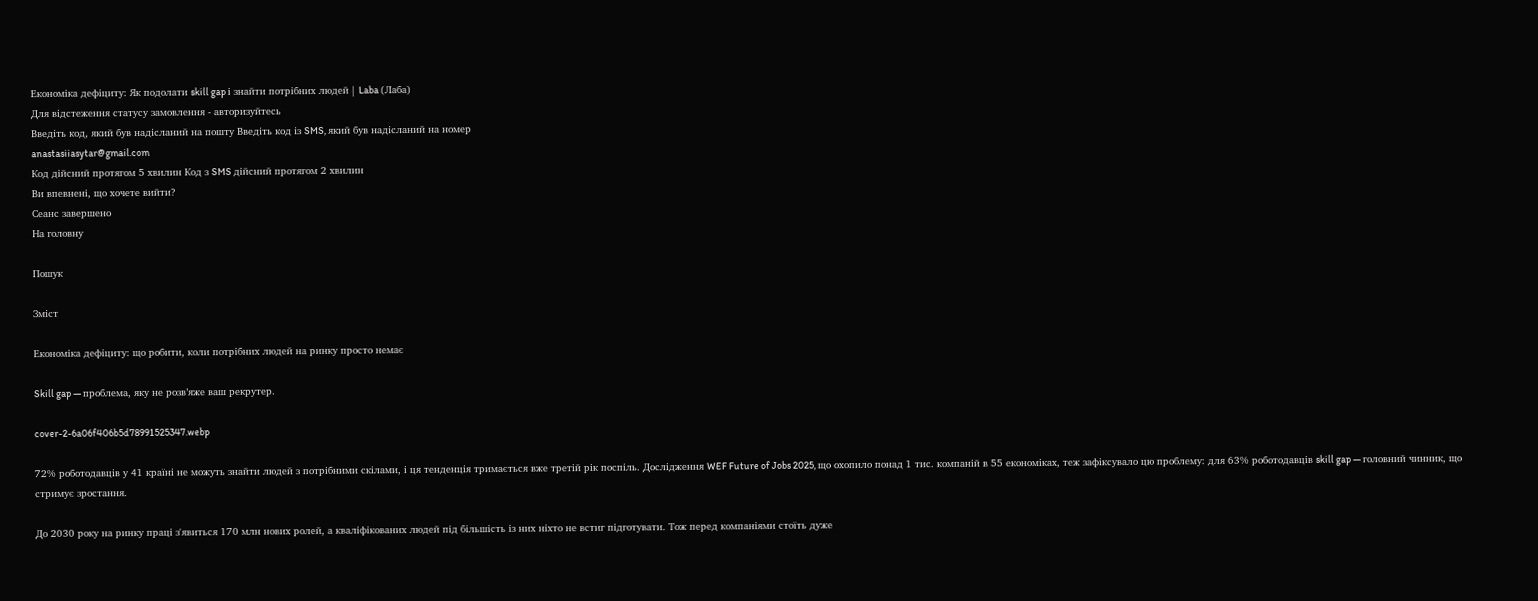Економіка дефіциту: Як подолати skill gap і знайти потрібних людей | Laba (Лаба)
Для відстеження статусу замовлення - авторизуйтесь
Введіть код, який був надісланий на пошту Введіть код із SMS, який був надісланий на номер
anastasiiasytar@gmail.com
Код дійсний протягом 5 хвилин Код з SMS дійсний протягом 2 хвилин
Ви впевнені, що хочете вийти?
Сеанс завершено
На головну

Пошук

Зміст

Економіка дефіциту: що робити, коли потрібних людей на ринку просто немає

Skill gap — проблема, яку не розв’яже ваш рекрутер.

cover-2-6a06f406b5d78991525347.webp

72% роботодавців у 41 країні не можуть знайти людей з потрібними скілами, і ця тенденція тримається вже третій рік поспіль. Дослідження WEF Future of Jobs 2025, що охопило понад 1 тис. компаній в 55 економіках, теж зафіксувало цю проблему: для 63% роботодавців skill gap — головний чинник, що стримує зростання.

До 2030 року на ринку праці з'явиться 170 млн нових ролей, а кваліфікованих людей під більшість із них ніхто не встиг підготувати. Тож перед компаніями стоїть дуже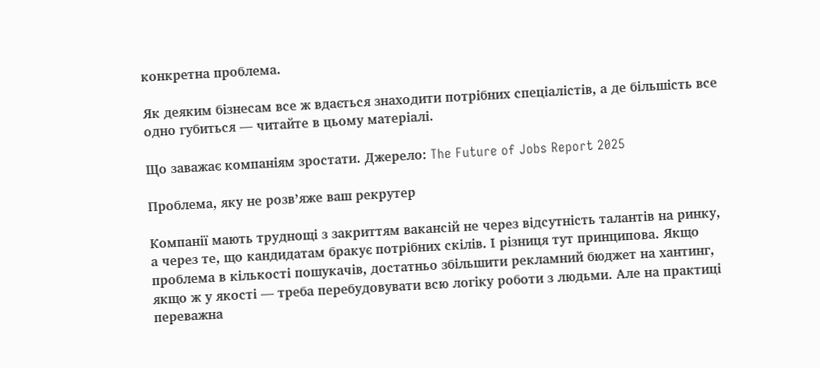конкретна проблема.

Як деяким бізнесам все ж вдається знаходити потрібних спеціалістів, а де більшість все одно губиться — читайте в цьому матеріалі.

Що заважає компаніям зростати. Джерело: The Future of Jobs Report 2025

Проблема, яку не розв’яже ваш рекрутер

Компанії мають труднощі з закриттям вакансій не через відсутність талантів на ринку, а через те, що кандидатам бракує потрібних скілів. І різниця тут принципова. Якщо проблема в кількості пошукачів, достатньо збільшити рекламний бюджет на хантинг, якщо ж у якості — треба перебудовувати всю логіку роботи з людьми. Але на практиці переважна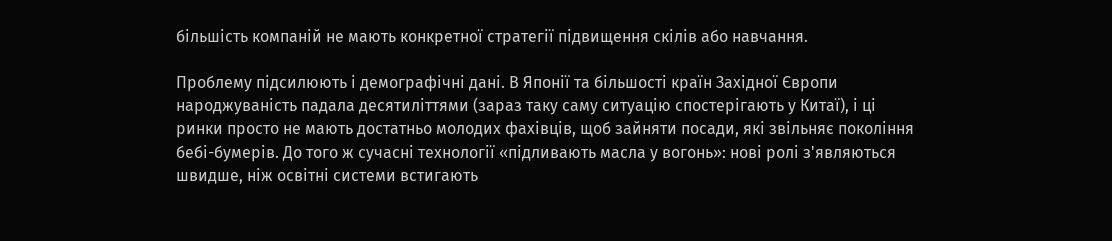більшість компаній не мають конкретної стратегії підвищення скілів або навчання.

Проблему підсилюють і демографічні дані. В Японії та більшості країн Західної Європи народжуваність падала десятиліттями (зараз таку саму ситуацію спостерігають у Китаї), і ці ринки просто не мають достатньо молодих фахівців, щоб зайняти посади, які звільняє покоління бебі-бумерів. До того ж сучасні технології «підливають масла у вогонь»: нові ролі з'являються швидше, ніж освітні системи встигають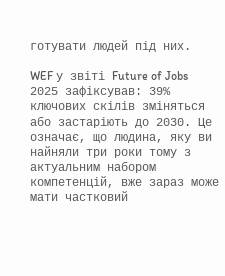готувати людей під них.

WEF у звіті Future of Jobs 2025 зафіксував: 39% ключових скілів зміняться або застаріють до 2030. Це означає, що людина, яку ви найняли три роки тому з актуальним набором компетенцій, вже зараз може мати частковий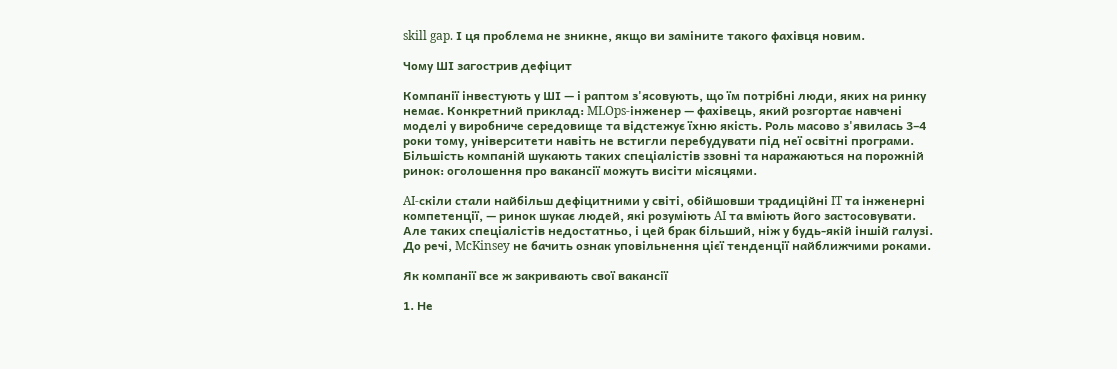skill gap. І ця проблема не зникне, якщо ви заміните такого фахівця новим.

Чому ШІ загострив дефіцит

Компанії інвестують у ШІ — і раптом з'ясовують, що їм потрібні люди, яких на ринку немає. Конкретний приклад: MLOps-інженер — фахівець, який розгортає навчені моделі у виробниче середовище та відстежує їхню якість. Роль масово з'явилась 3–4 роки тому, університети навіть не встигли перебудувати під неї освітні програми. Більшість компаній шукають таких спеціалістів ззовні та наражаються на порожній ринок: оголошення про вакансії можуть висіти місяцями.

AI-скіли стали найбільш дефіцитними у світі, обійшовши традиційні IT та інженерні компетенції, — ринок шукає людей, які розуміють AI та вміють його застосовувати. Але таких спеціалістів недостатньо, і цей брак більший, ніж у будь-якій іншій галузі. До речі, McKinsey не бачить ознак уповільнення цієї тенденції найближчими роками.

Як компанії все ж закривають свої вакансії

1. Не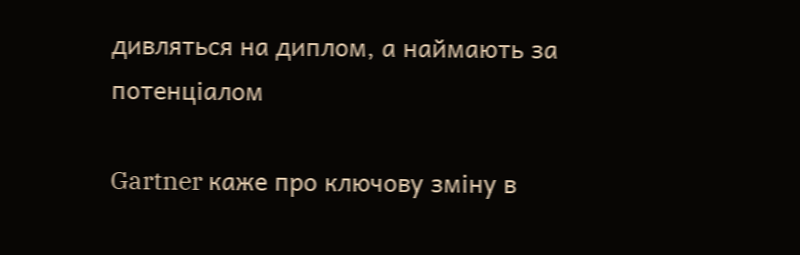дивляться на диплом, а наймають за потенціалом

Gartner каже про ключову зміну в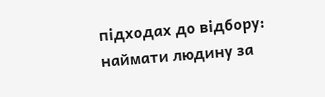підходах до відбору: наймати людину за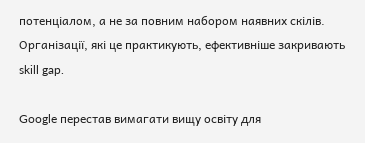потенціалом, а не за повним набором наявних скілів. Організації, які це практикують, ефективніше закривають skill gap.

Google перестав вимагати вищу освіту для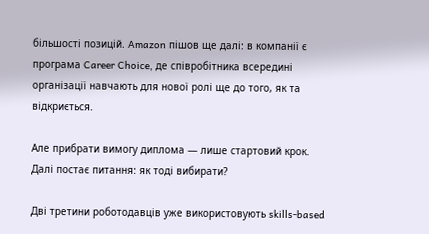більшості позицій. Amazon пішов ще далі: в компанії є програма Career Choice, де співробітника всередині організації навчають для нової ролі ще до того, як та відкриється.

Але прибрати вимогу диплома — лише стартовий крок. Далі постає питання: як тоді вибирати?

Дві третини роботодавців уже використовують skills-based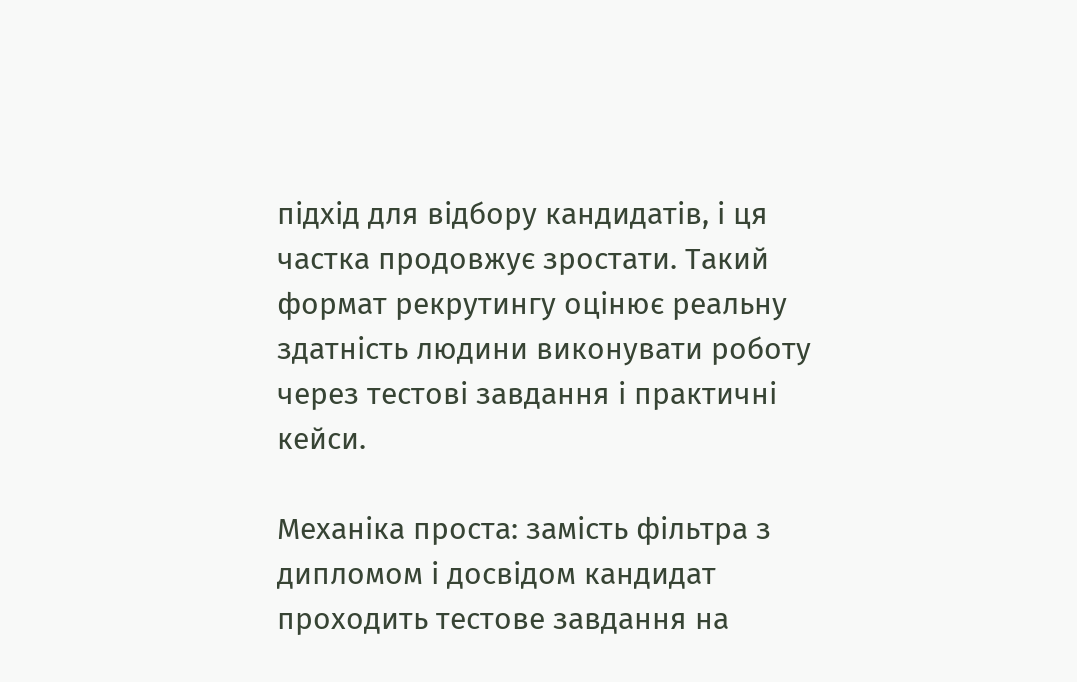підхід для відбору кандидатів, і ця частка продовжує зростати. Такий формат рекрутингу оцінює реальну здатність людини виконувати роботу через тестові завдання і практичні кейси.

Механіка проста: замість фільтра з дипломом і досвідом кандидат проходить тестове завдання на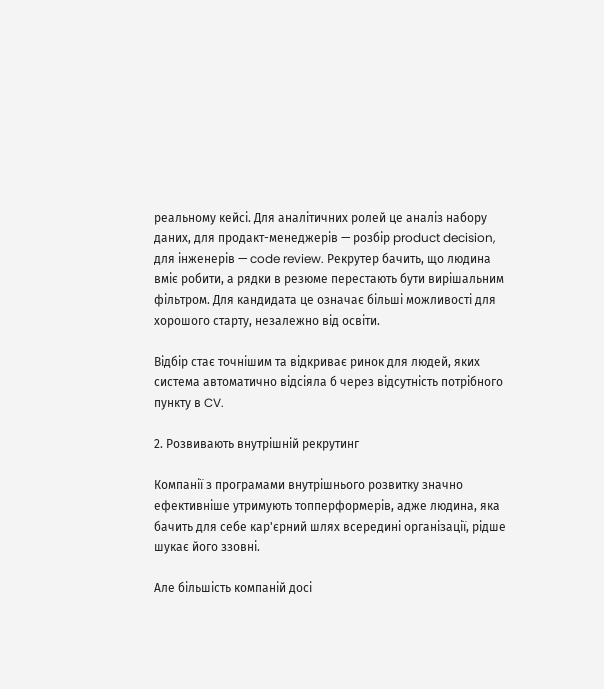реальному кейсі. Для аналітичних ролей це аналіз набору даних, для продакт-менеджерів — розбір product decision, для інженерів — code review. Рекрутер бачить, що людина вміє робити, а рядки в резюме перестають бути вирішальним фільтром. Для кандидата це означає більші можливості для хорошого старту, незалежно від освіти.

Відбір стає точнішим та відкриває ринок для людей, яких система автоматично відсіяла б через відсутність потрібного пункту в CV.

2. Розвивають внутрішній рекрутинг

Компанії з програмами внутрішнього розвитку значно ефективніше утримують топперформерів, адже людина, яка бачить для себе кар'єрний шлях всередині організації, рідше шукає його ззовні.

Але більшість компаній досі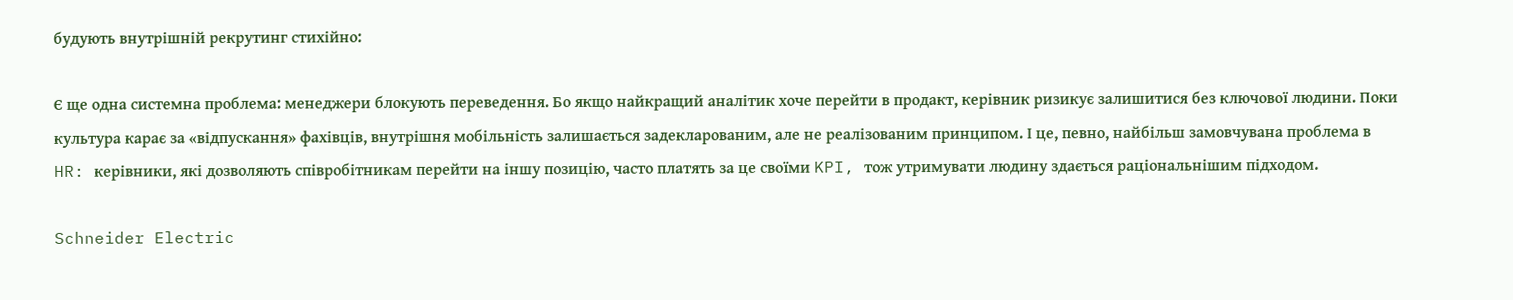будують внутрішній рекрутинг стихійно:

Є ще одна системна проблема: менеджери блокують переведення. Бо якщо найкращий аналітик хоче перейти в продакт, керівник ризикує залишитися без ключової людини. Поки культура карає за «відпускання» фахівців, внутрішня мобільність залишається задекларованим, але не реалізованим принципом. І це, певно, найбільш замовчувана проблема в HR: керівники, які дозволяють співробітникам перейти на іншу позицію, часто платять за це своїми KPI, тож утримувати людину здається раціональнішим підходом.

Schneider Electric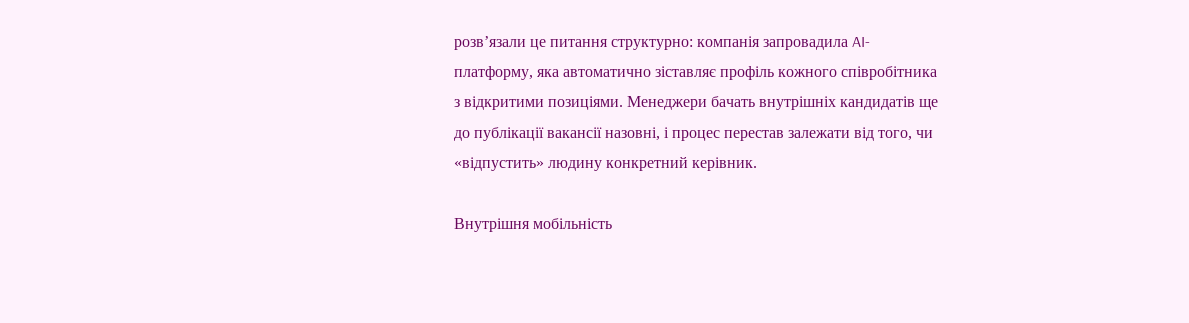розв’язали це питання структурно: компанія запровадила AI-платформу, яка автоматично зіставляє профіль кожного співробітника з відкритими позиціями. Менеджери бачать внутрішніх кандидатів ще до публікації вакансії назовні, і процес перестав залежати від того, чи «відпустить» людину конкретний керівник.

Внутрішня мобільність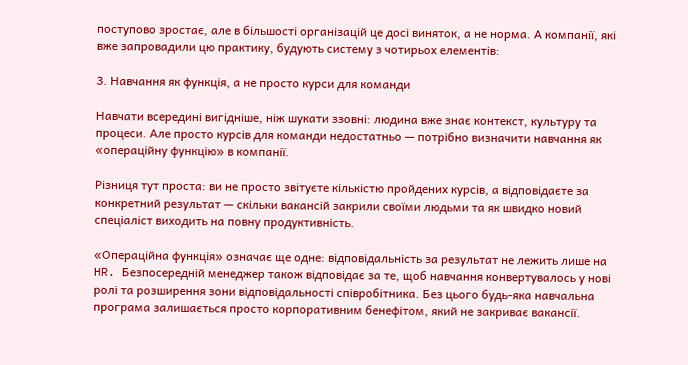поступово зростає, але в більшості організацій це досі виняток, а не норма. А компанії, які вже запровадили цю практику, будують систему з чотирьох елементів:

3. Навчання як функція, а не просто курси для команди

Навчати всередині вигідніше, ніж шукати ззовні: людина вже знає контекст, культуру та процеси. Але просто курсів для команди недостатньо — потрібно визначити навчання як «операційну функцію» в компанії.

Різниця тут проста: ви не просто звітуєте кількістю пройдених курсів, а відповідаєте за конкретний результат — скільки вакансій закрили своїми людьми та як швидко новий спеціаліст виходить на повну продуктивність.

«Операційна функція» означає ще одне: відповідальність за результат не лежить лише на HR. Безпосередній менеджер також відповідає за те, щоб навчання конвертувалось у нові ролі та розширення зони відповідальності співробітника. Без цього будь-яка навчальна програма залишається просто корпоративним бенефітом, який не закриває вакансії.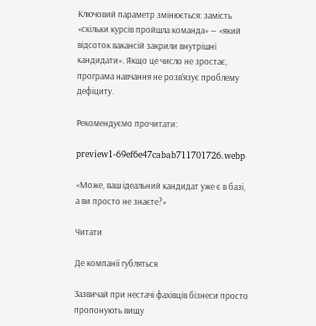Ключовий параметр змінюється: замість «скільки курсів пройшла команда» — «який відсоток вакансій закрили внутрішні кандидати». Якщо це число не зростає, програма навчання не розв’язує проблему дефіциту.

Рекомендуємо прочитати:

preview1-69ef6e47cabab711701726.webp

«Може, ваш ідеальний кандидат уже є в базі, а ви просто не знаєте?»

Читати

Де компанії губляться

Зазвичай при нестачі фахівців бізнеси просто пропонують вищу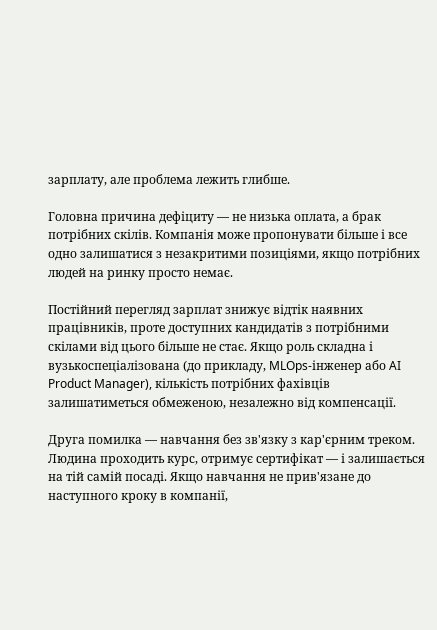зарплату, але проблема лежить глибше.

Головна причина дефіциту — не низька оплата, а брак потрібних скілів. Компанія може пропонувати більше і все одно залишатися з незакритими позиціями, якщо потрібних людей на ринку просто немає.

Постійний перегляд зарплат знижує відтік наявних працівників, проте доступних кандидатів з потрібними скілами від цього більше не стає. Якщо роль складна і вузькоспеціалізована (до прикладу, MLOps-інженер або AI Product Manager), кількість потрібних фахівців залишатиметься обмеженою, незалежно від компенсації.

Друга помилка — навчання без зв'язку з кар'єрним треком. Людина проходить курс, отримує сертифікат — і залишається на тій самій посаді. Якщо навчання не прив'язане до наступного кроку в компанії,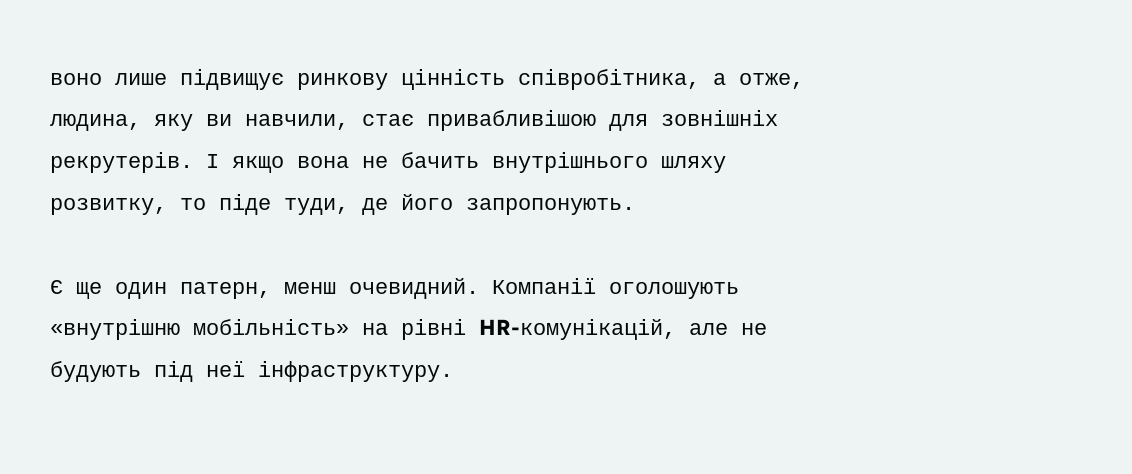воно лише підвищує ринкову цінність співробітника, а отже, людина, яку ви навчили, стає привабливішою для зовнішніх рекрутерів. І якщо вона не бачить внутрішнього шляху розвитку, то піде туди, де його запропонують.

Є ще один патерн, менш очевидний. Компанії оголошують «внутрішню мобільність» на рівні HR-комунікацій, але не будують під неї інфраструктуру.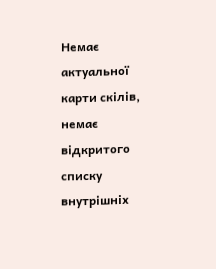Немає актуальної карти скілів, немає відкритого списку внутрішніх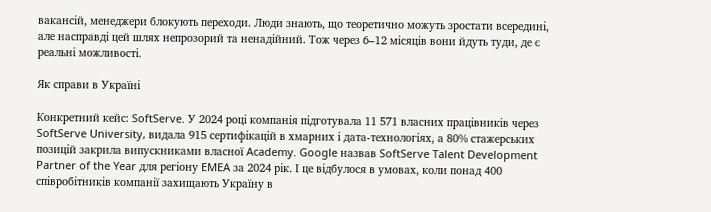вакансій, менеджери блокують переходи. Люди знають, що теоретично можуть зростати всередині, але насправді цей шлях непрозорий та ненадійний. Тож через 6–12 місяців вони йдуть туди, де є реальні можливості.

Як справи в Україні

Конкретний кейс: SoftServe. У 2024 році компанія підготувала 11 571 власних працівників через SoftServe University, видала 915 сертифікацій в хмарних і дата-технологіях, а 80% стажерських позицій закрила випускниками власної Academy. Google назвав SoftServe Talent Development Partner of the Year для регіону EMEA за 2024 рік. І це відбулося в умовах, коли понад 400 співробітників компанії захищають Україну в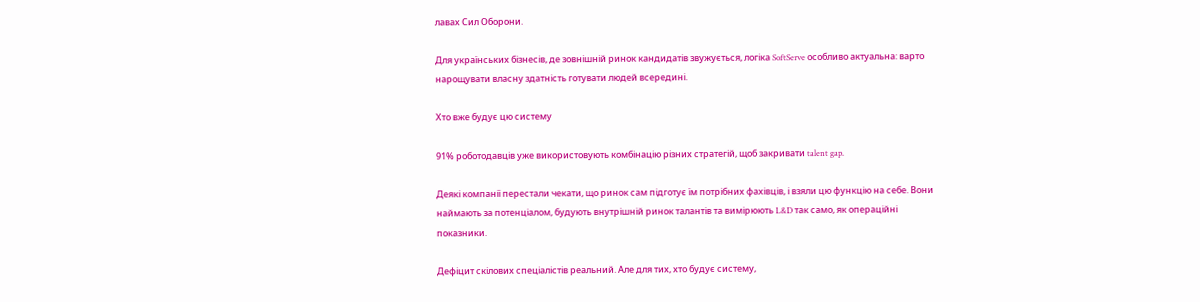лавах Сил Оборони.

Для українських бізнесів, де зовнішній ринок кандидатів звужується, логіка SoftServe особливо актуальна: варто нарощувати власну здатність готувати людей всередині.

Хто вже будує цю систему

91% роботодавців уже використовують комбінацію різних стратегій, щоб закривати talent gap.

Деякі компанії перестали чекати, що ринок сам підготує їм потрібних фахівців, і взяли цю функцію на себе. Вони наймають за потенціалом, будують внутрішній ринок талантів та вимірюють L&D так само, як операційні показники.

Дефіцит скілових спеціалістів реальний. Але для тих, хто будує систему,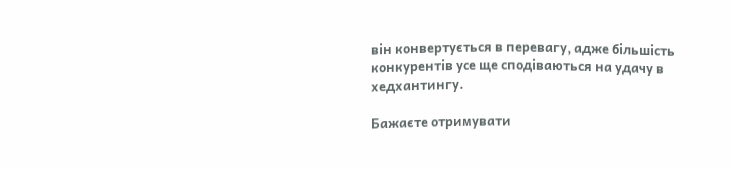він конвертується в перевагу, адже більшість конкурентів усе ще сподіваються на удачу в хедхантингу.

Бажаєте отримувати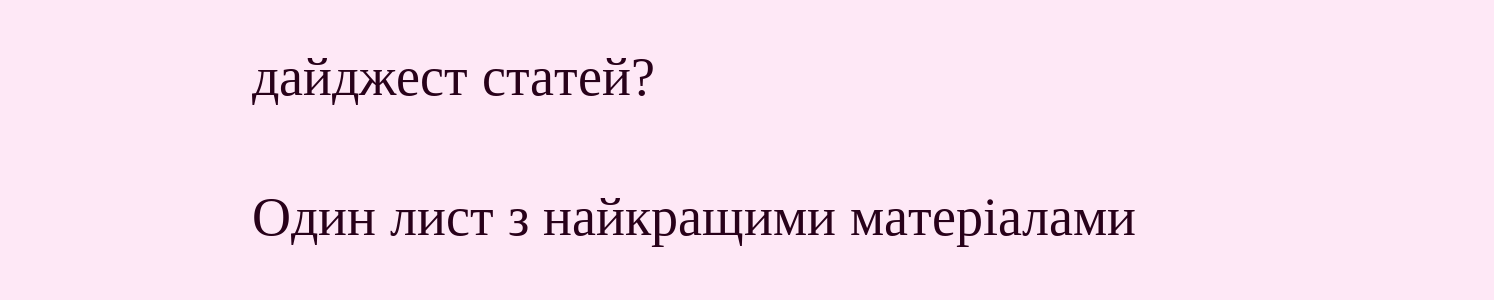дайджест статей?

Один лист з найкращими матеріалами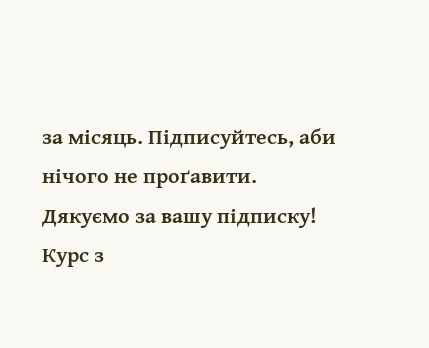за місяць. Підписуйтесь, аби нічого не проґавити.
Дякуємо за вашу підписку!
Курс з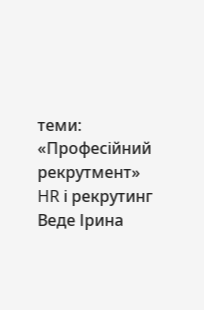теми:
«Професійний рекрутмент»
HR і рекрутинг
Веде Ірина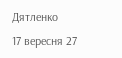Дятленко
17 вересня 27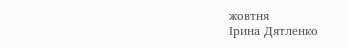жовтня
Ірина Дятленко